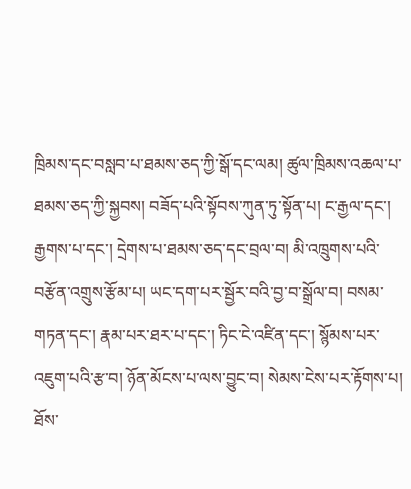ཁྲིམས་དང་བསླབ་པ་ཐམས་ཅད་ཀྱི་སྒོ་དང་ལམ། ཚུལ་ཁྲིམས་འཆལ་པ་ཐམས་ཅད་ཀྱི་སྐྱབས། བཟོད་པའི་སྟོབས་ཀུན་ཏུ་སྟོན་པ། ང་རྒྱལ་དང་། རྒྱགས་པ་དང་། དྲེགས་པ་ཐམས་ཅད་དང་བྲལ་བ། མི་འཁྲུགས་པའི་བརྩོན་འགྲུས་རྩོམ་པ། ཡང་དག་པར་སྦྱོར་བའི་བྱ་བ་སྒྲོལ་བ། བསམ་གཏན་དང་། རྣམ་པར་ཐར་པ་དང་། ཏིང་ངེ་འཛིན་དང་། སྙོམས་པར་འཇུག་པའི་རྩ་བ། ཉོན་མོངས་པ་ལས་བྱུང་བ། སེམས་ངེས་པར་རྟོགས་པ། ཐོས་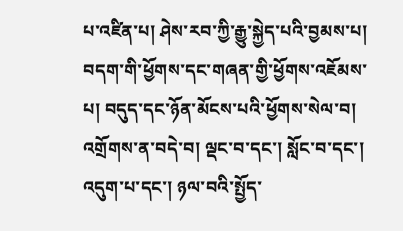པ་འཛིན་པ། ཤེས་རབ་ཀྱི་རྒྱུ་སྐྱེད་པའི་བྱམས་པ། བདག་གི་ཕྱོགས་དང་གཞན་གྱི་ཕྱོགས་འཇོམས་པ། བདུད་དང་ཉོན་མོངས་པའི་ཕྱོགས་སེལ་བ། འགྲོགས་ན་བདེ་བ། ལྡང་བ་དང་། སློང་བ་དང་། འདུག་པ་དང་། ཉལ་བའི་སྤྱོད་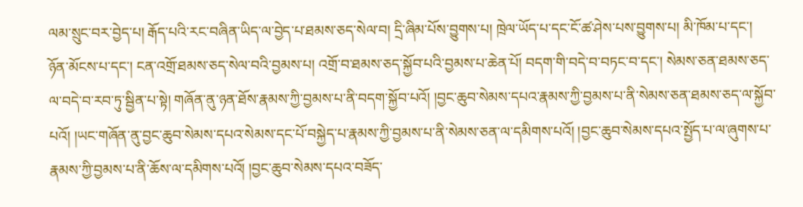ལམ་སྲུང་བར་བྱེད་པ། རྒོད་པའི་རང་བཞིན་ཡིད་ལ་བྱེད་པ་ཐམས་ཅད་སེལ་བ། དྲི་ཞིམ་པོས་བྱུགས་པ། ཁྲེལ་ཡོད་པ་དང་ངོ་ཚ་ཤེས་པས་བྱུགས་པ། མི་ཁོམ་པ་དང་། ཉོན་མོངས་པ་དང་། ངན་འགྲོ་ཐམས་ཅད་སེལ་བའི་བྱམས་པ། འགྲོ་བ་ཐམས་ཅད་སྐྱོབ་པའི་བྱམས་པ་ཆེན་པོ། བདག་གི་བདེ་བ་བཏང་བ་དང་། སེམས་ཅན་ཐམས་ཅད་ལ་བདེ་བ་རབ་ཏུ་སྦྱིན་པ་སྟེ། གཞོན་ནུ་ཉན་ཐོས་རྣམས་ཀྱི་བྱམས་པ་ནི་བདག་སྐྱོབ་པའོ། །བྱང་ཆུབ་སེམས་དཔའ་རྣམས་ཀྱི་བྱམས་པ་ནི་སེམས་ཅན་ཐམས་ཅད་ལ་སྐྱོབ་པའོ། །ཡང་གཞོན་ནུ་བྱང་ཆུབ་སེམས་དཔའ་སེམས་དང་པོ་བསྐྱེད་པ་རྣམས་ཀྱི་བྱམས་པ་ནི་སེམས་ཅན་ལ་དམིགས་པའོ། །བྱང་ཆུབ་སེམས་དཔའ་སྤྱོད་པ་ལ་ཞུགས་པ་རྣམས་ཀྱི་བྱམས་པ་ནི་ཆོས་ལ་དམིགས་པའོ། །བྱང་ཆུབ་སེམས་དཔའ་བཟོད་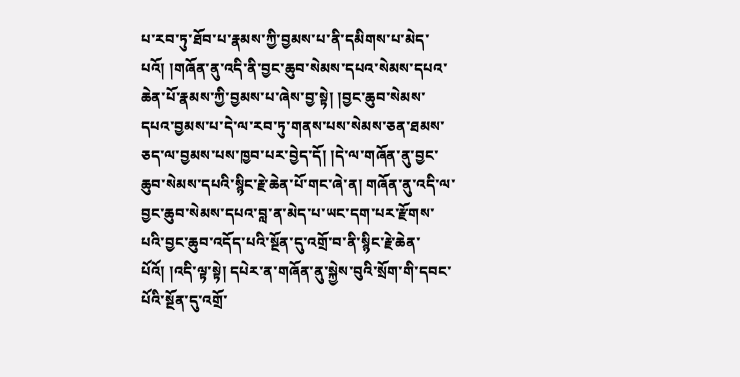པ་རབ་ཏུ་ཐོབ་པ་རྣམས་ཀྱི་བྱམས་པ་ནི་དམིགས་པ་མེད་པའོ། །གཞོན་ནུ་འདི་ནི་བྱང་ཆུབ་སེམས་དཔའ་སེམས་དཔའ་ཆེན་པོ་རྣམས་ཀྱི་བྱམས་པ་ཞེས་བྱ་སྟེ། །བྱང་ཆུབ་སེམས་དཔའ་བྱམས་པ་དེ་ལ་རབ་ཏུ་གནས་པས་སེམས་ཅན་ཐམས་ཅད་ལ་བྱམས་པས་ཁྱབ་པར་བྱེད་དོ། །དེ་ལ་གཞོན་ནུ་བྱང་ཆུབ་སེམས་དཔའི་སྙིང་རྗེ་ཆེན་པོ་གང་ཞེ་ན། གཞོན་ནུ་འདི་ལ་བྱང་ཆུབ་སེམས་དཔའ་བླ་ན་མེད་པ་ཡང་དག་པར་རྫོགས་པའི་བྱང་ཆུབ་འདོད་པའི་སྔོན་དུ་འགྲོ་བ་ནི་སྙིང་རྗེ་ཆེན་པོའོ། །འདི་ལྟ་སྟེ། དཔེར་ན་གཞོན་ནུ་སྐྱེས་བུའི་སྲོག་གི་དབང་པོའི་སྔོན་དུ་འགྲོ་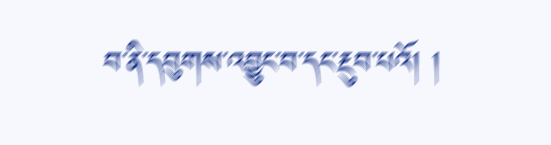བ་ནི་དབུགས་འབྱུང་བ་དང་རྔུབ་པའོ། །